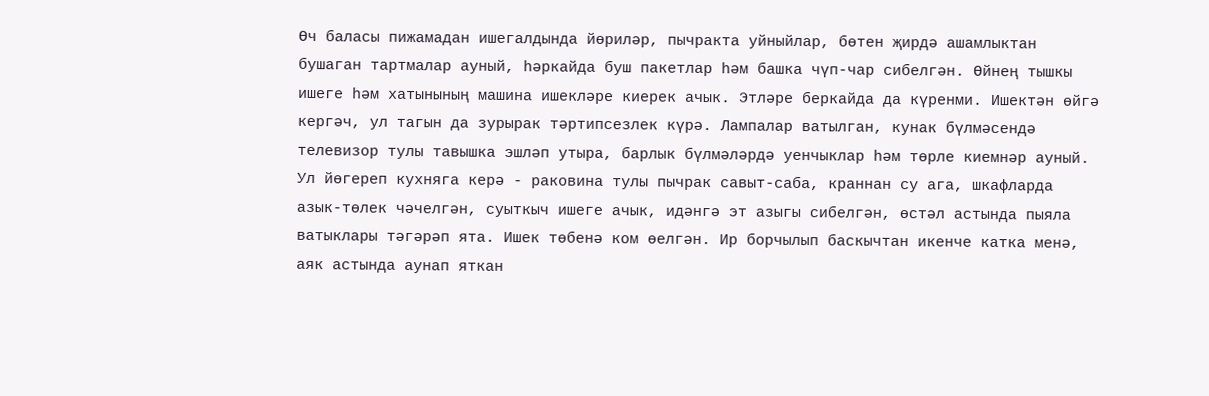Өч баласы пижамадан ишегалдында йөриләр, пычракта уйныйлар, бөтен җирдә ашамлыктан бушаган тартмалар ауный, һәркайда буш пакетлар һәм башка чүп-чар сибелгән. Өйнең тышкы ишеге һәм хатынының машина ишекләре киерек ачык. Этләре беркайда да күренми. Ишектән өйгә кергәч, ул тагын да зурырак тәртипсезлек күрә. Лампалар ватылган, кунак бүлмәсендә телевизор тулы тавышка эшләп утыра, барлык бүлмәләрдә уенчыклар һәм төрле киемнәр ауный. Ул йөгереп кухняга керә - раковина тулы пычрак савыт-саба, краннан су ага, шкафларда азык-төлек чәчелгән, суыткыч ишеге ачык, идәнгә эт азыгы сибелгән, өстәл астында пыяла ватыклары тәгәрәп ята. Ишек төбенә ком өелгән. Ир борчылып баскычтан икенче катка менә, аяк астында аунап яткан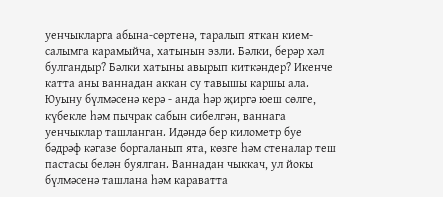уенчыкларга абына-сөртенә, таралып яткан кием-салымга карамыйча, хатынын эзли. Бәлки, берәр хәл булгандыр? Бәлки хатыны авырып киткәндер? Икенче катта аны ваннадан аккан су тавышы каршы ала. Юуыну бүлмәсенә керә - анда һәр җиргә юеш сөлге, күбекле һәм пычрак сабын сибелгән, ваннага уенчыклар ташланган. Идәндә бер километр буе бәдрәф кәгазе боргаланып ята, көзге һәм стеналар теш пастасы белән буялган. Ваннадан чыккач, ул йокы бүлмәсенә ташлана һәм караватта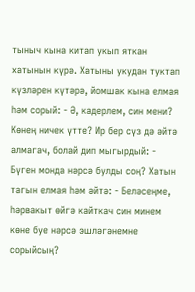тыныч кына китап укып яткан хатынын күрә. Хатыны укудан туктап күзләрен күтәрә, йомшак кына елмая һәм сорый: - Ә, кадерлем, син мени? Көнең ничек үтте? Ир бер сүз дә әйтә алмагач, болай дип мыгырдый: - Бүген монда нәрсә булды соң? Хатын тагын елмая һәм әйтә: - Беләсеңме, һәрвакыт өйгә кайткач син минем көне буе нәрсә эшләгәнемне сорыйсың?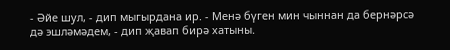- Әйе шул, - дип мыгырдана ир. - Менә бүген мин чыннан да бернәрсә дә эшләмәдем, - дип җавап бирә хатыны.